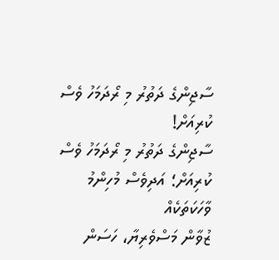ސާޖިންގެ ދަތުރު މި ރޯދަމަހު ވެސް ކުރިއަށް!
ސާޖިންގެ ދަތުރު މި ރޯދަމަހު ވެސް ކުރިއަށް؛ އަދިވެސް މުހިންމު ވާހަކަތަކެއް
ޒުވާން މަސްވެރިޔާ، ހަސަން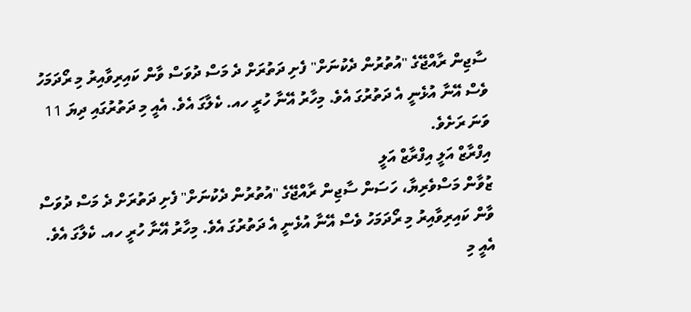ސާޖިން ރާއްޖޭގެ "އުތުރުން ދެކުނަށް" ފެށި ދަތުރަށް ދެ މަސް ދުވަސް ވާން ކައިރިވާއިރު މި ރޯދަމަހު ވެސް އޭނާ އުޅެނީ އެ ދަތުރުގަ އެވެ. މިހާރު އޭނާ ހުރީ ހއ. ކެލާގަ އެވެ. އެއީ މި ދަތުރުގައި ދިޔަ 11 ވަނަ ރަށެވެ.
އިފްރާޒް އަލީ އިފްރާޒް އަލީ
ޒުވާން މަސްވެރިޔާ، ހަސަން ސާޖިން ރާއްޖޭގެ "އުތުރުން ދެކުނަށް" ފެށި ދަތުރަށް ދެ މަސް ދުވަސް ވާން ކައިރިވާއިރު މި ރޯދަމަހު ވެސް އޭނާ އުޅެނީ އެ ދަތުރުގަ އެވެ. މިހާރު އޭނާ ހުރީ ހއ. ކެލާގަ އެވެ. އެއީ މި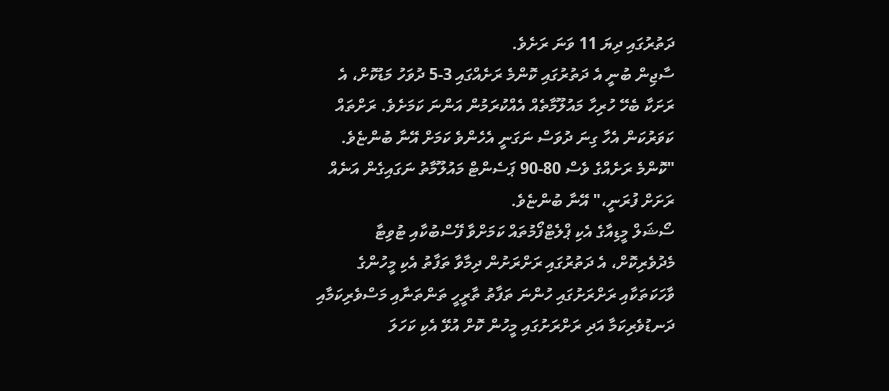ދަތުރުގައި ދިޔަ 11 ވަނަ ރަށެވެ.
ސާޖިން ބުނީ އެ ދަތުރުގައި ކޮންމެ ރަށެއްގައި 3-5 ދުވަހު މަޑުކޮށް، އެ ރަށަކާ ބެހޭ ހުރިހާ މައުލޫމާތެއް އެއްކުރަމުން އަންނަ ކަމަށެވެ. ރަށްތައް ކަވަރުކަން އެހާ ގިނަ ދުވަސް ނަގަނީ އެހެންވެ ކަމަށް އޭނާ ބުންޏެވެ.
"ކޮންމެ ރަށެއްގެ ވެސް 80-90 ޕަސެންޓް މައުލޫމާތު ނަގައިގެން އަނެއް ރަށަށް ފުރަނީ،" އޭނާ ބުންޏެވެ.
ސޯޝަލް މީޑިއާގެ އެކި ޕްލެޓްފޯމުތައް ކަމަށްވާ ފޭސްބުކާއި ޓުވިޓާ މެދުވެރިކޮށް، އެ ދަތުރުގައި ރަށްރަށުން ދިމާވާ ތަފާތު އެކި މީހުންގެ ވާހަކަތަކާއި ރަށްރަށުގައި ހުންނަ ތަފާތު ތާރީހީ ތަންތަނާއި މަސްވެރިކަމާއި ދަނޑުވެރިކަމާ އަދި ރަށްރަށުގައި މީހުން ކޮށް އުޅޭ އެކި ކަހަލަ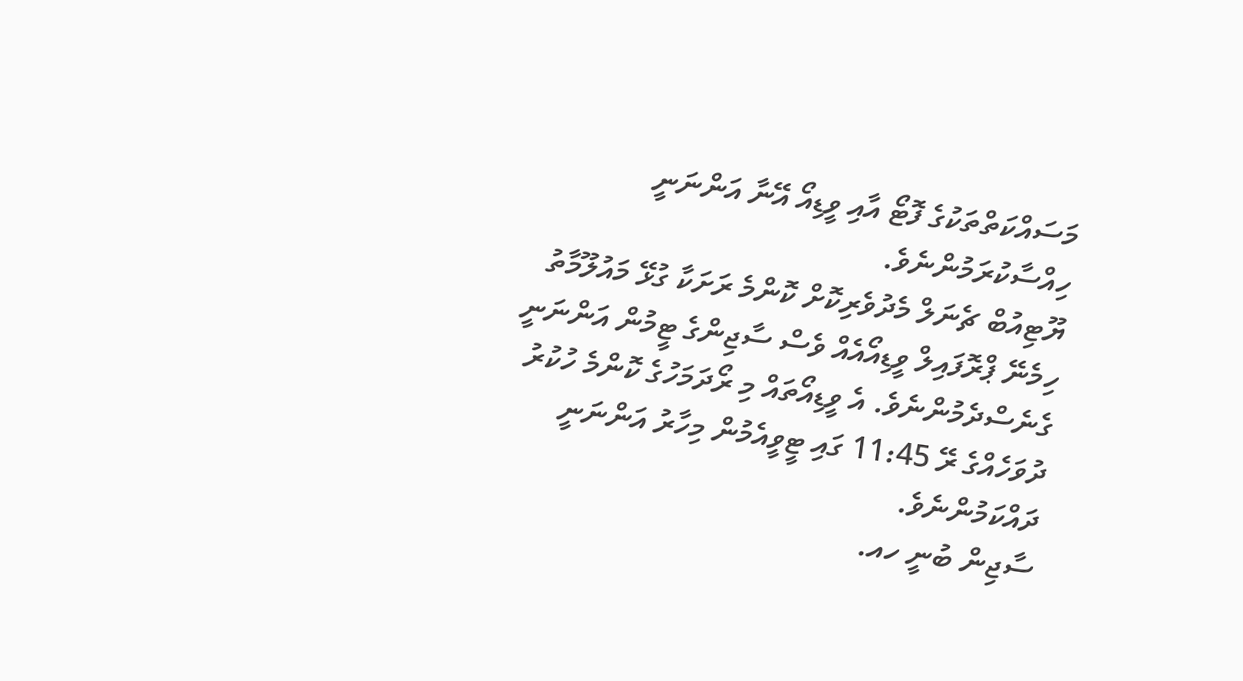މަސައްކަތްތަކުގެ ފޮޓޯ އާއި ވީޑިއޯ އޭނާ އަންނަނީ ހިއްސާކުރަމުންނެވެ.
ޔޫޓިއުބް ޗެނަލް މެދުވެރިކޮށް ކޮންމެ ރަށަކާ ގުޅޭ މައުލޫމާތު ހިމެނޭ ޕްރޮފައިލް ވީޑިއޯއެއް ވެސް ސާޖިންގެ ޓީމުން އަންނަނީ ގެނެސްދެމުންނެވެ. އެ ވީޑިއޯތައް މި ރޯދަމަހުގެ ކޮންމެ ހުކުރު ދުވަހެއްގެ ރޭ 11:45 ގައި ޓީވީއެމުން މިހާރު އަންނަނީ ދައްކަމުންނެވެ.
ސާޖިން ބުނީ ހއ.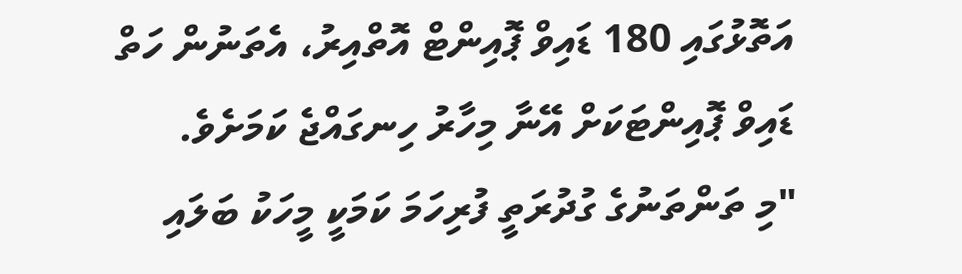އަތޮޅުގައި 180 ޑައިވް ޕޮއިންޓް އޮތްއިރު، އެތަނުން ހަތް ޑައިވް ޕޮއިންޓަކަށް އޭނާ މިހާރު ހިނގައްޖެ ކަމަށެވެ.
"މި ތަންތަނުގެ ގުދުރަތީ ފުރިހަމަ ކަމަކީ މީހަކު ބަލައި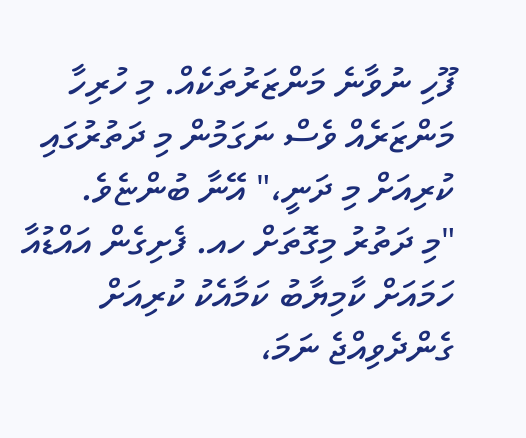ފޫހި ނުވާނެ މަންޒަރުތަކެއް. މި ހުރިހާ މަންޒަރެއް ވެސް ނަގަމުން މި ދަތުރުގައި ކުރިއަށް މި ދަނީ،" އޭނާ ބުންޏެވެ.
"މި ދަތުރު މިގޮތަށް ހއ. ފެށިގެން އައްޑުއާ ހަމައަށް ކާމިޔާބު ކަމާއެކު ކުރިއަށް ގެންދެވިއްޖެ ނަމަ،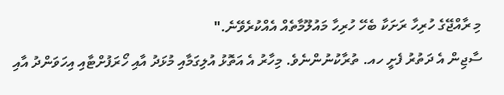މި ރާއްޖޭގެ ހުރިހާ ރަށަކާ ބެހޭ ހުރިހާ މައުލޫމާތެއް އެއްކުރެވޭނެ."
ސާޖިން އެ ދަތުރު ފެށީ ހއ. ތުރާކުނުންނެވެ. މިހާރު އެ އަތޮޅު އުލިގަމާއި މުޅަދު އާއި ހޯރަފުށްޓާއި އިހަވަންދު އާއި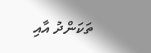ތަކަންދު އާއި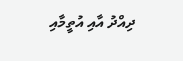ދިއްދު އާއި އުތީމާއި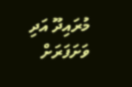މުރައިދޫ އަދި ވަށަފަރަށް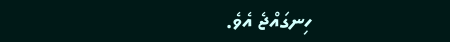ހިނގައްޖެ އެވެ.